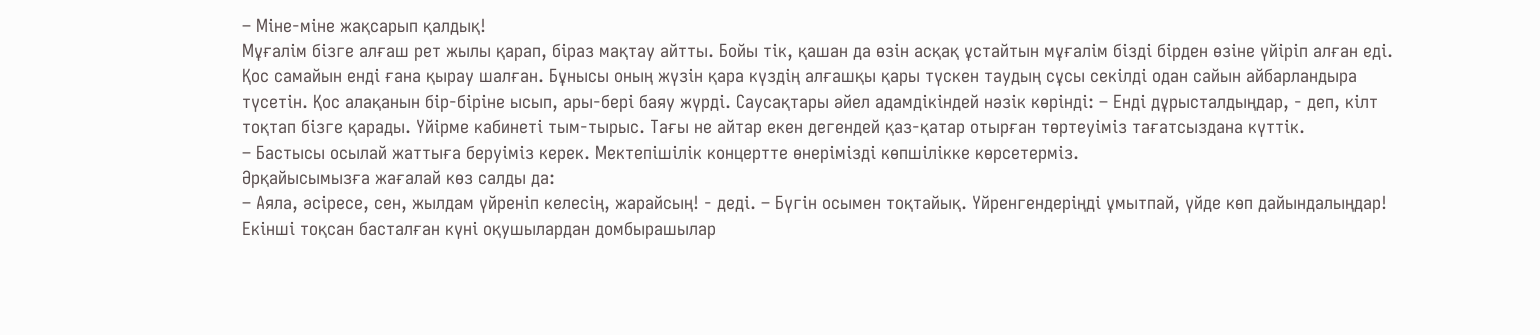– Міне-міне жақсарып қалдық!
Мұғалім бізге алғаш рет жылы қарап, біраз мақтау айтты. Бойы тік, қашан да өзін асқақ ұстайтын мұғалім бізді бірден өзіне үйіріп алған еді. Қос самайын енді ғана қырау шалған. Бұнысы оның жүзін қара күздің алғашқы қары түскен таудың сұсы секілді одан сайын айбарландыра түсетін. Қос алақанын бір-біріне ысып, ары-бері баяу жүрді. Саусақтары әйел адамдікіндей нәзік көрінді: – Енді дұрысталдыңдар, - деп, кілт тоқтап бізге қарады. Үйірме кабинеті тым-тырыс. Тағы не айтар екен дегендей қаз-қатар отырған төртеуіміз тағатсыздана күттік.
– Бастысы осылай жаттыға беруіміз керек. Мектепішілік концертте өнерімізді көпшілікке көрсетерміз.
Әрқайысымызға жағалай көз салды да:
– Аяла, әсіресе, сен, жылдам үйреніп келесің, жарайсың! - деді. – Бүгін осымен тоқтайық. Үйренгендеріңді ұмытпай, үйде көп дайындалыңдар!
Екінші тоқсан басталған күні оқушылардан домбырашылар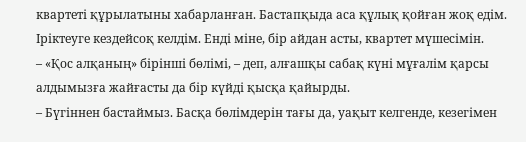квартеті құрылатыны хабарланған. Бастапқыда аса құлық қойған жоқ едім. Іріктеуге кездейсоқ келдім. Енді міне, бір айдан асты, квартет мүшесімін.
– «Қос алқаның» бірінші бөлімі, – деп, алғашқы сабақ күні мұғалім қарсы алдымызға жайғасты да бір күйді қысқа қайырды.
– Бүгіннен бастаймыз. Басқа бөлімдерін тағы да, уақыт келгенде, кезегімен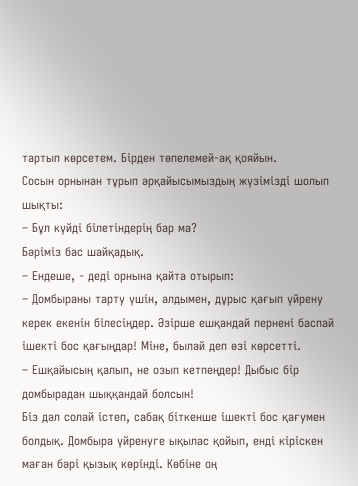тартып көрсетем. Бірден төпелемей-ақ қояйын.
Сосын орнынан тұрып әрқайысымыздың жүзімізді шолып шықты:
– Бұл күйді білетіндерің бар ма?
Бәріміз бас шайқадық.
– Ендеше, - деді орнына қайта отырып:
– Домбыраны тарту үшін, алдымен, дұрыс қағып үйрену керек екенін білесіңдер. Әзірше ешқандай пернені баспай ішекті бос қағыңдар! Міне, былай деп өзі көрсетті.
– Ешқайысың қалып, не озып кетпеңдер! Дыбыс бір домбырадан шыққандай болсын!
Біз дәл солай істеп, сабақ біткенше ішекті бос қағумен болдық. Домбыра үйренуге ықылас қойып, енді кіріскен маған бәрі қызық көрінді. Көбіне оң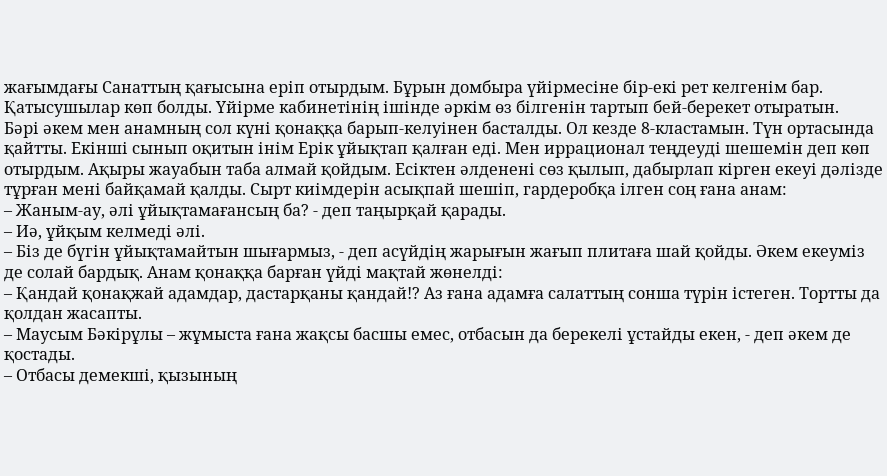жағымдағы Санаттың қағысына еріп отырдым. Бұрын домбыра үйірмесіне бір-екі рет келгенім бар. Қатысушылар көп болды. Үйірме кабинетінің ішінде әркім өз білгенін тартып бей-берекет отыратын.
Бәрі әкем мен анамның сол күні қонаққа барып-келуінен басталды. Ол кезде 8-кластамын. Түн ортасында қайтты. Екінші сынып оқитын інім Ерік ұйықтап қалған еді. Мен иррационал теңдеуді шешемін деп көп отырдым. Ақыры жауабын таба алмай қойдым. Есіктен әлденені сөз қылып, дабырлап кірген екеуі дәлізде тұрған мені байқамай қалды. Сырт киімдерін асықпай шешіп, гардеробқа ілген соң ғана анам:
– Жаным-ау, әлі ұйықтамағансың ба? - деп таңырқай қарады.
– Иә, ұйқым келмеді әлі.
– Біз де бүгін ұйықтамайтын шығармыз, - деп асүйдің жарығын жағып плитаға шай қойды. Әкем екеуміз де солай бардық. Анам қонаққа барған үйді мақтай жөнелді:
– Қандай қонақжай адамдар, дастарқаны қандай!? Аз ғана адамға салаттың сонша түрін істеген. Тортты да қолдан жасапты.
– Маусым Бәкірұлы – жұмыста ғана жақсы басшы емес, отбасын да берекелі ұстайды екен, - деп әкем де қостады.
– Отбасы демекші, қызының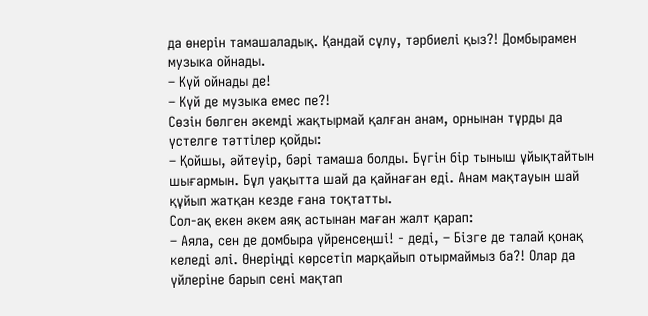да өнерін тамашаладық. Қандай сұлу, тәрбиелі қыз?! Домбырамен музыка ойнады.
– Күй ойнады де!
– Күй де музыка емес пе?!
Сөзін бөлген әкемді жақтырмай қалған анам, орнынан тұрды да үстелге тәттілер қойды:
– Қойшы, әйтеуір, бәрі тамаша болды. Бүгін бір тыныш ұйықтайтын шығармын. Бұл уақытта шай да қайнаған еді. Анам мақтауын шай құйып жатқан кезде ғана тоқтатты.
Сол-ақ екен әкем аяқ астынан маған жалт қарап:
– Аяла, сен де домбыра үйренсеңші! - деді, – Бізге де талай қонақ келеді әлі. Өнеріңді көрсетіп марқайып отырмаймыз ба?! Олар да үйлеріне барып сені мақтап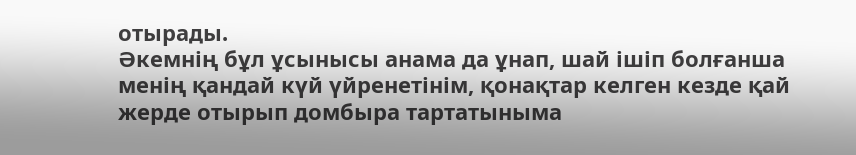отырады.
Әкемнің бұл ұсынысы анама да ұнап, шай ішіп болғанша менің қандай күй үйренетінім, қонақтар келген кезде қай жерде отырып домбыра тартатыныма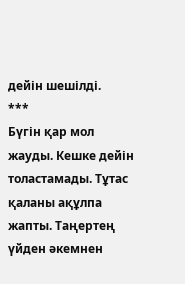дейін шешілді.
***
Бүгін қар мол жауды. Кешке дейін толастамады. Тұтас қаланы ақұлпа жапты. Таңертең үйден әкемнен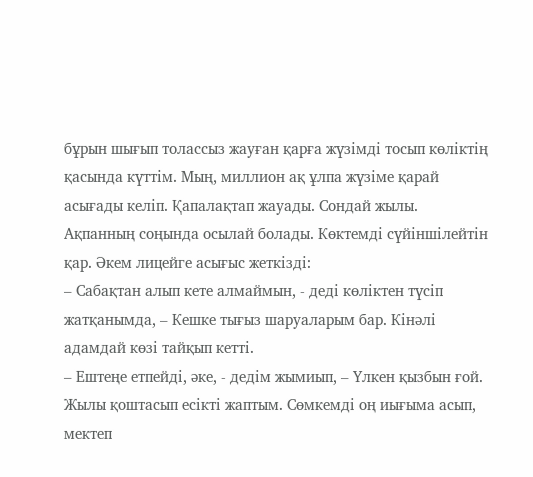бұрын шығып толассыз жауған қарға жүзімді тосып көліктің қасында күттім. Мың, миллион ақ ұлпа жүзіме қарай асығады келіп. Қапалақтап жауады. Сондай жылы. Ақпанның соңында осылай болады. Көктемді сүйіншілейтін қар. Әкем лицейге асығыс жеткізді:
– Сабақтан алып кете алмаймын, - деді көліктен түсіп жатқанымда, – Кешке тығыз шаруаларым бар. Кінәлі адамдай көзі тайқып кетті.
– Ештеңе етпейді, әке, - дедім жымиып, – Үлкен қызбын ғой.
Жылы қоштасып есікті жаптым. Сөмкемді оң иығыма асып, мектеп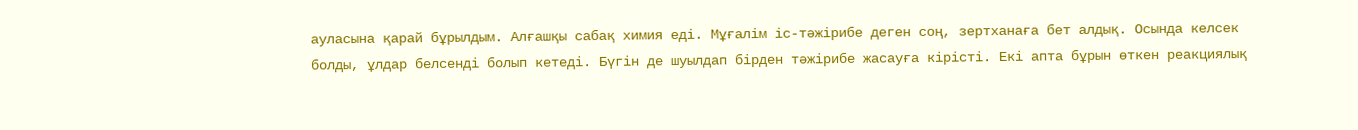ауласына қарай бұрылдым. Алғашқы сабақ химия еді. Мұғалім іс-тәжірибе деген соң, зертханаға бет алдық. Осында келсек болды, ұлдар белсенді болып кетеді. Бүгін де шуылдап бірден тәжірибе жасауға кірісті. Екі апта бұрын өткен реакциялық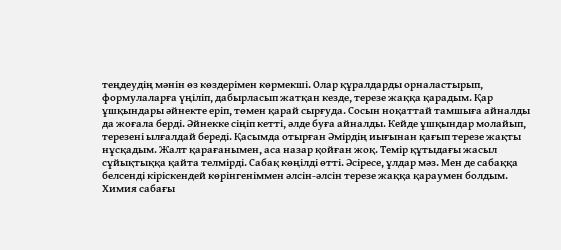теңдеудің мәнін өз көздерімен көрмекші. Олар құралдарды орналастырып, формулаларға үңіліп, дабырласып жатқан кезде, терезе жаққа қарадым. Қар ұшқындары әйнекте еріп, төмен қарай сырғуда. Сосын ноқаттай тамшыға айналды да жоғала берді. Әйнекке сіңіп кетті, әлде буға айналды. Кейде ұшқындар молайып, терезені ылғалдай береді. Қасымда отырған Әмірдің иығынан қағып терезе жақты нұсқадым. Жалт қарағанымен, аса назар қойған жоқ. Темір құтыдағы жасыл сұйықтыққа қайта телмірді. Сабақ көңілді өтті. Әсіресе, ұлдар мәз. Мен де сабаққа белсенді кіріскендей көрінгеніммен әлсін-әлсін терезе жаққа қараумен болдым. Химия сабағы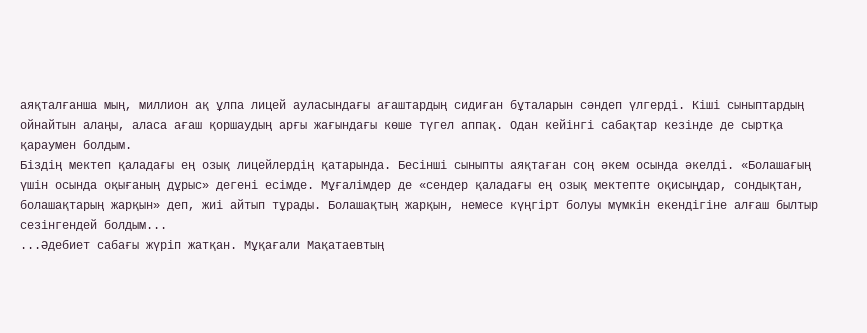аяқталғанша мың, миллион ақ ұлпа лицей ауласындағы ағаштардың сидиған бұталарын сәндеп үлгерді. Кіші сыныптардың ойнайтын алаңы, аласа ағаш қоршаудың арғы жағындағы көше түгел аппақ. Одан кейінгі сабақтар кезінде де сыртқа қараумен болдым.
Біздің мектеп қаладағы ең озық лицейлердің қатарында. Бесінші сыныпты аяқтаған соң әкем осында әкелді. «Болашағың үшін осында оқығаның дұрыс» дегені есімде. Мұғалімдер де «сендер қаладағы ең озық мектепте оқисыңдар, сондықтан, болашақтарың жарқын» деп, жиі айтып тұрады. Болашақтың жарқын, немесе күңгірт болуы мүмкін екендігіне алғаш былтыр сезінгендей болдым...
...Әдебиет сабағы жүріп жатқан. Мұқағали Мақатаевтың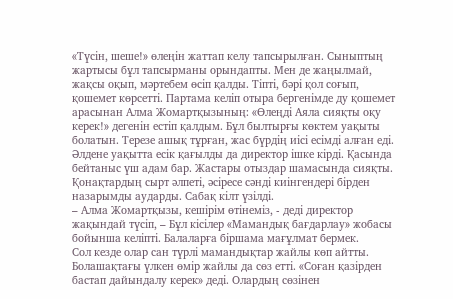«Түсін, шеше!» өлеңін жаттап келу тапсырылған. Сыныптың жартысы бұл тапсырманы орындапты. Мен де жаңылмай, жақсы оқып, мәртебем өсіп қалды. Тіпті, бәрі қол соғып, қошемет көрсетті. Партама келіп отыра бергенімде ду қошемет арасынан Алма Жомартқызының: «Өлеңді Аяла сияқты оқу керек!» дегенін естіп қалдым. Бұл былтырғы көктем уақыты болатын. Терезе ашық тұрған, жас бүрдің иісі есімді алған еді. Әлдене уақытта есік қағылды да директор ішке кірді. Қасында бейтаныс үш адам бар. Жастары отыздар шамасында сияқты. Қонақтардың сырт әлпеті, әсіресе сәнді киінгендері бірден назарымды аударды. Сабақ кілт үзілді.
– Алма Жомартқызы, кешірім өтінеміз, - деді директор жақындай түсіп, – Бұл кісілер «Мамандық бағдарлау» жобасы бойынша келіпті. Балаларға біршама мағұлмат бермек.
Сол кезде олар сан түрлі мамандықтар жайлы көп айтты. Болашақтағы үлкен өмір жайлы да сөз етті. «Соған қазірден бастап дайындалу керек» деді. Олардың сөзінен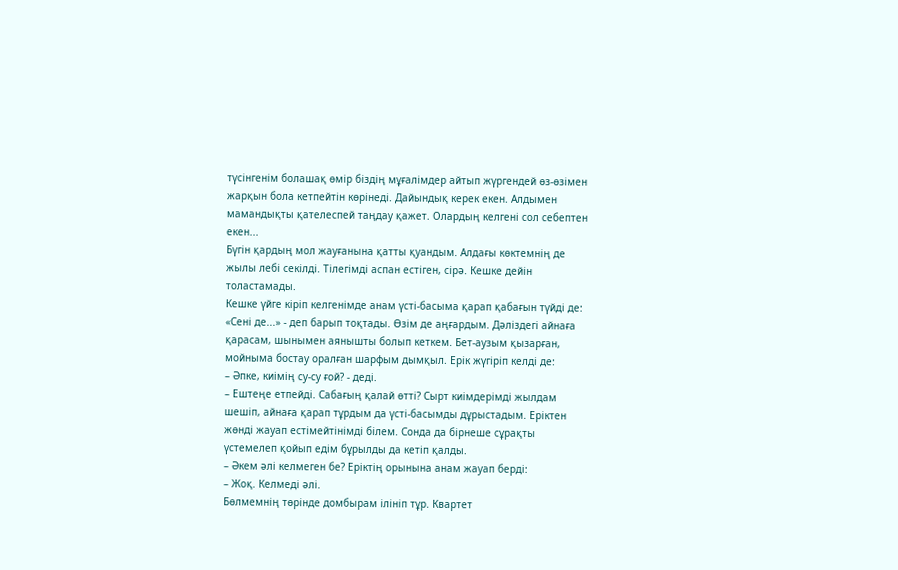түсінгенім болашақ өмір біздің мұғалімдер айтып жүргендей өз-өзімен жарқын бола кетпейтін көрінеді. Дайындық керек екен. Алдымен мамандықты қателеспей таңдау қажет. Олардың келгені сол себептен екен...
Бүгін қардың мол жауғанына қатты қуандым. Алдағы көктемнің де жылы лебі секілді. Тілегімді аспан естіген, сірә. Кешке дейін толастамады.
Кешке үйге кіріп келгенімде анам үсті-басыма қарап қабағын түйді де: «Сені де...» - деп барып тоқтады. Өзім де аңғардым. Дәліздегі айнаға қарасам, шынымен аянышты болып кеткем. Бет-аузым қызарған, мойныма бостау оралған шарфым дымқыл. Ерік жүгіріп келді де:
– Әпке, киімің су-су ғой? - деді.
– Ештеңе етпейді. Сабағың қалай өтті? Сырт киімдерімді жылдам шешіп, айнаға қарап тұрдым да үсті-басымды дұрыстадым. Еріктен жөнді жауап естімейтінімді білем. Сонда да бірнеше сұрақты үстемелеп қойып едім бұрылды да кетіп қалды.
– Әкем әлі келмеген бе? Еріктің орынына анам жауап берді:
– Жоқ. Келмеді әлі.
Бөлмемнің төрінде домбырам ілініп тұр. Квартет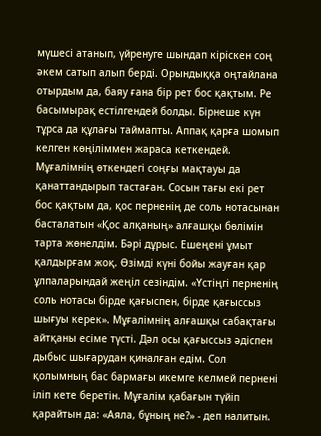мүшесі атанып, үйренуге шындап кіріскен соң әкем сатып алып берді. Орындыққа оңтайлана отырдым да, баяу ғана бір рет бос қақтым. Ре басымырақ естілгендей болды. Бірнеше күн тұрса да құлағы таймапты. Аппақ қарға шомып келген көңіліммен жараса кеткендей. Мұғалімнің өткендегі соңғы мақтауы да қанаттандырып тастаған. Сосын тағы екі рет бос қақтым да, қос перненің де соль нотасынан басталатын «Қос алқаның» алғашқы бөлімін тарта жөнелдім. Бәрі дұрыс. Ешеңені ұмыт қалдырғам жоқ. Өзімді күні бойы жауған қар ұлпаларындай жеңіл сезіндім. «Үстіңгі перненің соль нотасы бірде қағыспен, бірде қағыссыз шығуы керек». Мұғалімнің алғашқы сабақтағы айтқаны есіме түсті. Дәл осы қағыссыз әдіспен дыбыс шығарудан қиналған едім. Сол қолымның бас бармағы икемге келмей пернені іліп кете беретін. Мұғалім қабағын түйіп қарайтын да: «Аяла, бұның не?» - деп налитын.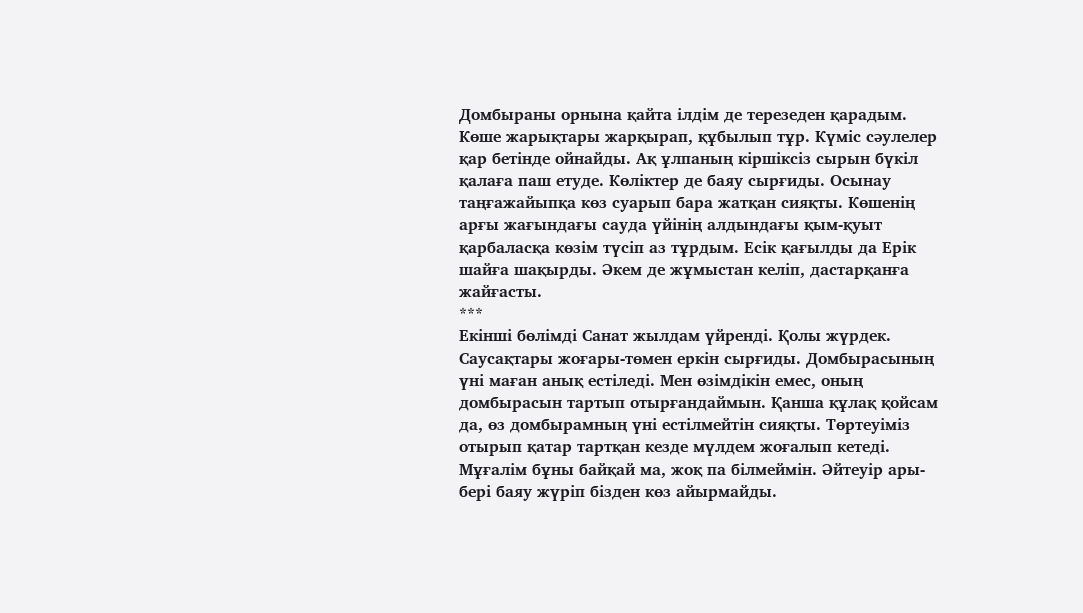Домбыраны орнына қайта ілдім де терезеден қарадым. Көше жарықтары жарқырап, құбылып тұр. Күміс сәулелер қар бетінде ойнайды. Ақ ұлпаның кіршіксіз сырын бүкіл қалаға паш етуде. Көліктер де баяу сырғиды. Осынау таңғажайыпқа көз суарып бара жатқан сияқты. Көшенің арғы жағындағы сауда үйінің алдындағы қым-қуыт қарбаласқа көзім түсіп аз тұрдым. Есік қағылды да Ерік шайға шақырды. Әкем де жұмыстан келіп, дастарқанға жайғасты.
***
Екінші бөлімді Санат жылдам үйренді. Қолы жүрдек. Саусақтары жоғары-төмен еркін сырғиды. Домбырасының үні маған анық естіледі. Мен өзімдікін емес, оның домбырасын тартып отырғандаймын. Қанша құлақ қойсам да, өз домбырамның үні естілмейтін сияқты. Төртеуіміз отырып қатар тартқан кезде мүлдем жоғалып кетеді. Мұғалім бұны байқай ма, жоқ па білмеймін. Әйтеуір ары-бері баяу жүріп бізден көз айырмайды.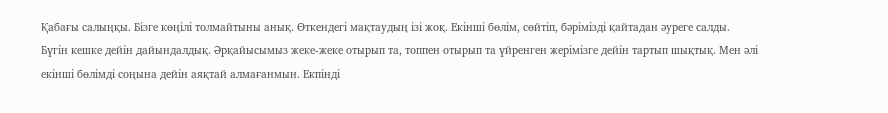Қабағы салыңқы. Бізге көңілі толмайтыны анық. Өткендегі мақтаудың ізі жоқ. Екінші бөлім, сөйтіп, бәрімізді қайтадан әуреге салды.
Бүгін кешке дейін дайындалдық. Әрқайысымыз жеке-жеке отырып та, топпен отырып та үйренген жерімізге дейін тартып шықтық. Мен әлі екінші бөлімді соңына дейін аяқтай алмағанмын. Екпінді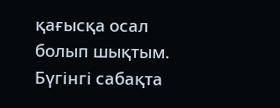қағысқа осал болып шықтым. Бүгінгі сабақта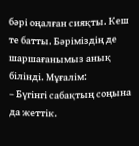бәрі оңалған сияқты. Кеш те батты. Бәріміздің де шаршағанымыз анық білінді. Мұғалім:
– Бүгінгі сабақтың соңына да жеттік.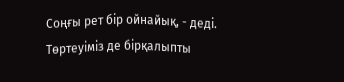Соңғы рет бір ойнайық, - деді. Төртеуіміз де бірқалыпты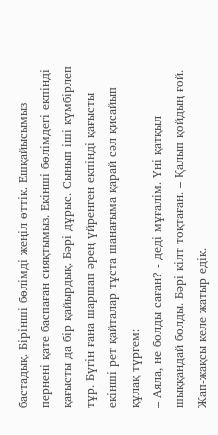бастадық. Бірінші бөлімді жеңіл өттік. Ешқайысымыз пернені қате баспаған сияқтымыз. Екінші бөлімдегі екпінді қағысты да бір қайырдық. Бәрі дұрыс. Сынып іші күмбірлеп тұр. Бүгін ғана шаршап әрең үйренген екпінді қағысты екінші рет қайталар тұста шанағыма қарай сәл қисайып құлақ түргем:
– Аяла, не болды саған? - деді мұғалім. Үні қатқыл шыққандай болды. Бәрі кілт тоқтаған. – Қалып қойдың ғой. Жап-жақсы келе жатыр едік.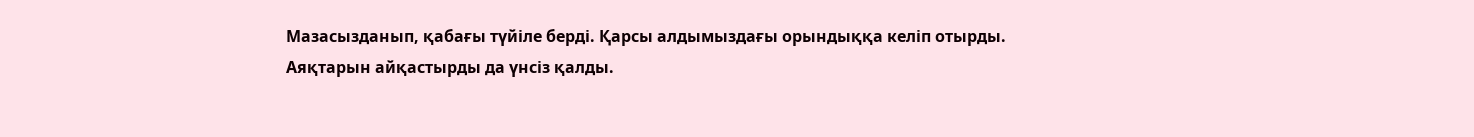Мазасызданып, қабағы түйіле берді. Қарсы алдымыздағы орындыққа келіп отырды. Аяқтарын айқастырды да үнсіз қалды.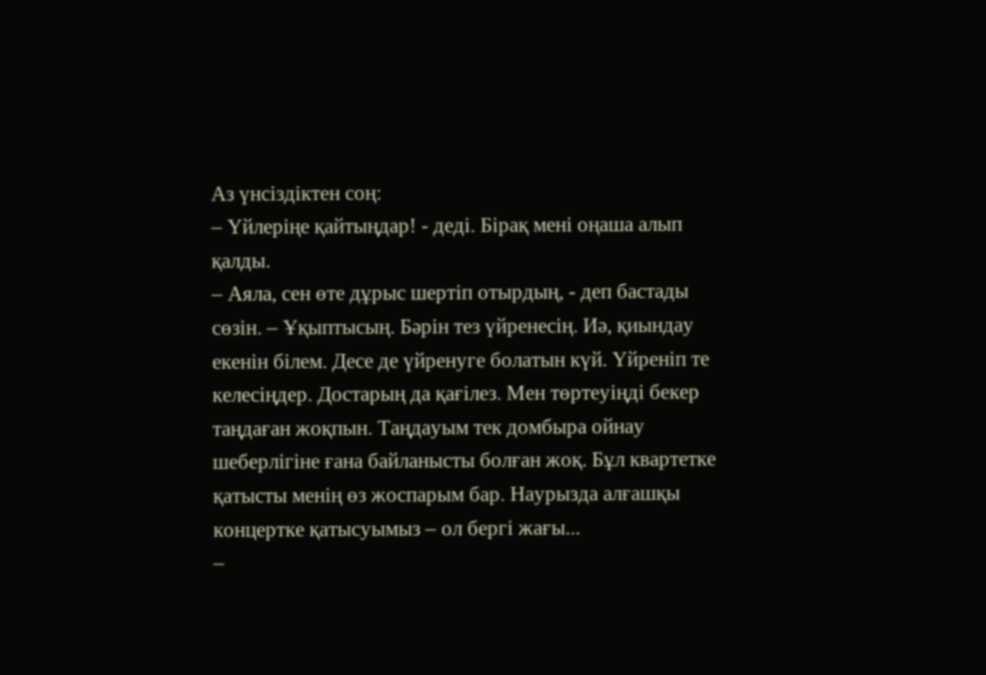Аз үнсіздіктен соң:
– Үйлеріңе қайтыңдар! - деді. Бірақ мені оңаша алып қалды.
– Аяла, сен өте дұрыс шертіп отырдың, - деп бастады сөзін. – Ұқыптысың. Бәрін тез үйренесің. Иә, қиындау екенін білем. Десе де үйренуге болатын күй. Үйреніп те келесіңдер. Достарың да қағілез. Мен төртеуіңді бекер таңдаған жоқпын. Таңдауым тек домбыра ойнау шеберлігіне ғана байланысты болған жоқ. Бұл квартетке қатысты менің өз жоспарым бар. Наурызда алғашқы концертке қатысуымыз – ол бергі жағы...
–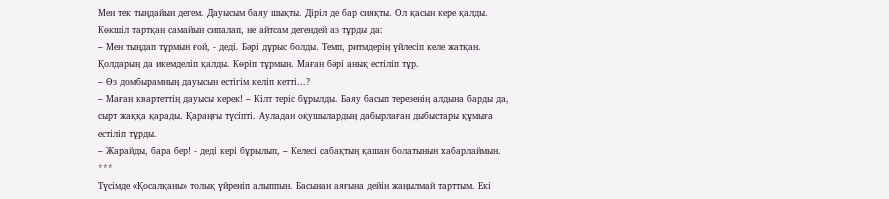Мен тек тыңдайын дегем. Дауысым баяу шықты. Діріл де бар сияқты. Ол қасын кере қалды. Көкшіл тартқан самайын сипалап, не айтсам дегендей аз тұрды да:
– Мен тыңдап тұрмын ғой, - деді. Бәрі дұрыс болды. Темп, ритмдерің үйлесіп келе жатқан. Қолдарың да икемделіп қалды. Көріп тұрмын. Маған бәрі анық естіліп тұр.
– Өз домбырамның дауысын естігім келіп кетті...?
– Маған квартеттің дауысы керек! – Кілт теріс бұрылды. Баяу басып терезенің алдына барды да, сырт жаққа қарады. Қараңғы түсіпті. Ауладан оқушылардың дабырлаған дыбыстары құмыға естіліп тұрды.
– Жарайды, бара бер! - деді кері бұрылып, – Келесі сабақтың қашан болатынын хабарлаймын.
***
Түсімде «Қосалқаны» толық үйреніп алыппын. Басынан аяғына дейін жаңылмай тарттым. Екі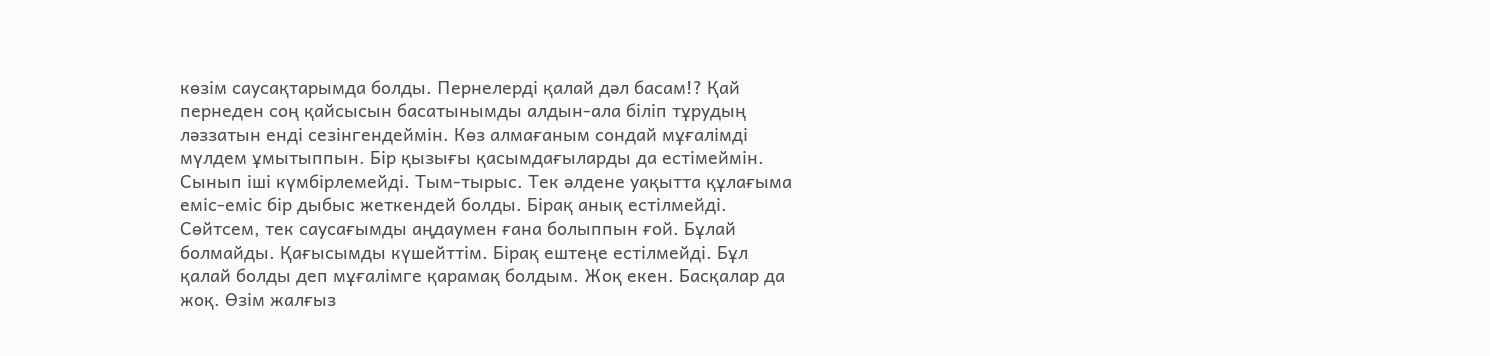көзім саусақтарымда болды. Пернелерді қалай дәл басам!? Қай пернеден соң қайсысын басатынымды алдын-ала біліп тұрудың ләззатын енді сезінгендеймін. Көз алмағаным сондай мұғалімді мүлдем ұмытыппын. Бір қызығы қасымдағыларды да естімеймін. Сынып іші күмбірлемейді. Тым-тырыс. Тек әлдене уақытта құлағыма еміс-еміс бір дыбыс жеткендей болды. Бірақ анық естілмейді. Сөйтсем, тек саусағымды аңдаумен ғана болыппын ғой. Бұлай болмайды. Қағысымды күшейттім. Бірақ ештеңе естілмейді. Бұл қалай болды деп мұғалімге қарамақ болдым. Жоқ екен. Басқалар да жоқ. Өзім жалғыз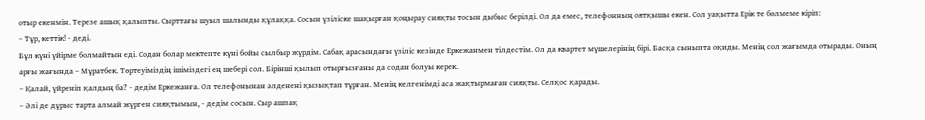отыр екенмін. Терезе ашық қалыпты. Сырттағы шуыл шалынды құлаққа. Сосын үзіліске шақырған қоңырау сияқты тосын дыбыс берілді. Ол да емес, телефонның оятқышы екен. Сол уақытта Ерік те бөлмеме кіріп:
– Тұр, кеттік! - деді.
Бұл күні үйірме болмайтын еді. Содан болар мектепте күні бойы сылбыр жүрдім. Сабақ арасындағы үзіліс кезінде Еркежанмен тілдестім. Ол да квартет мүшелерінің бірі. Басқа сыныпта оқиды. Менің сол жағымда отырады. Оның арғы жағында – Мұратбек. Төртеуіміздің ішіміздегі ең шебері сол. Бірінші қылып отырғызғаны да содан болуы керек.
– Қалай, үйреніп қалдың ба? - дедім Еркежанға. Ол телефонынан әлденені қызықтап тұрған. Менің келгенімді аса жақтырмаған сияқты. Селқос қарады.
– Әлі де дұрыс тарта алмай жүрген сияқтымын, - дедім сосын. Сыр ашпақ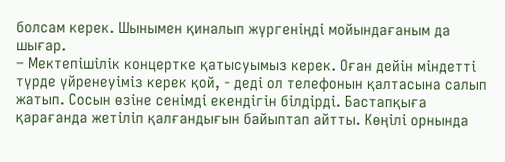болсам керек. Шынымен қиналып жүргеніңді мойындағаным да шығар.
– Мектепішілік концертке қатысуымыз керек. Оған дейін міндетті түрде үйренеуіміз керек қой, - деді ол телефонын қалтасына салып жатып. Сосын өзіне сенімді екендігін білдірді. Бастапқыға қарағанда жетіліп қалғандығын байыптап айтты. Көңілі орнында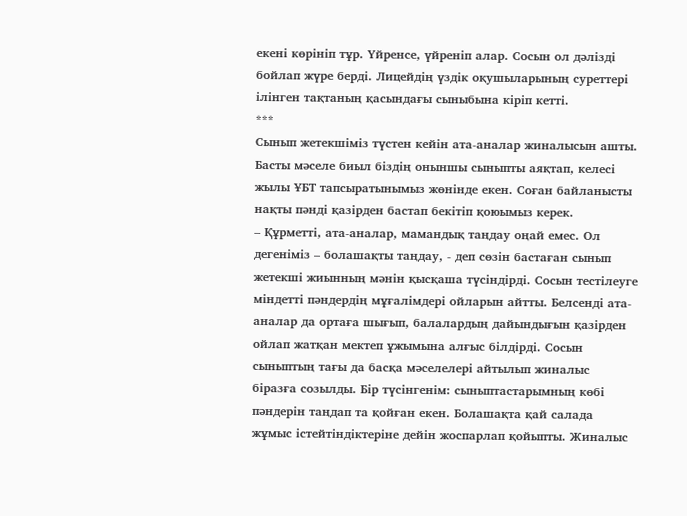екені көрініп тұр. Үйренсе, үйреніп алар. Сосын ол дәлізді бойлап жүре берді. Лицейдің үздік оқушыларының суреттері ілінген тақтаның қасындағы сыныбына кіріп кетті.
***
Сынып жетекшіміз түстен кейін ата-аналар жиналысын ашты. Басты мәселе биыл біздің оныншы сыныпты аяқтап, келесі жылы ҰБТ тапсыратынымыз жөнінде екен. Соған байланысты нақты пәнді қазірден бастап бекітіп қоюымыз керек.
– Құрметті, ата-аналар, мамандық таңдау оңай емес. Ол дегеніміз – болашақты таңдау, - деп сөзін бастаған сынып жетекші жиынның мәнін қысқаша түсіндірді. Сосын тестілеуге міндетті пәндердің мұғалімдері ойларын айтты. Белсенді ата-аналар да ортаға шығып, балалардың дайындығын қазірден ойлап жатқан мектеп ұжымына алғыс білдірді. Сосын сыныптың тағы да басқа мәселелері айтылып жиналыс біразға созылды. Бір түсінгенім: сыныптастарымның көбі пәндерін таңдап та қойған екен. Болашақта қай салада жұмыс істейтіндіктеріне дейін жоспарлап қойыпты. Жиналыс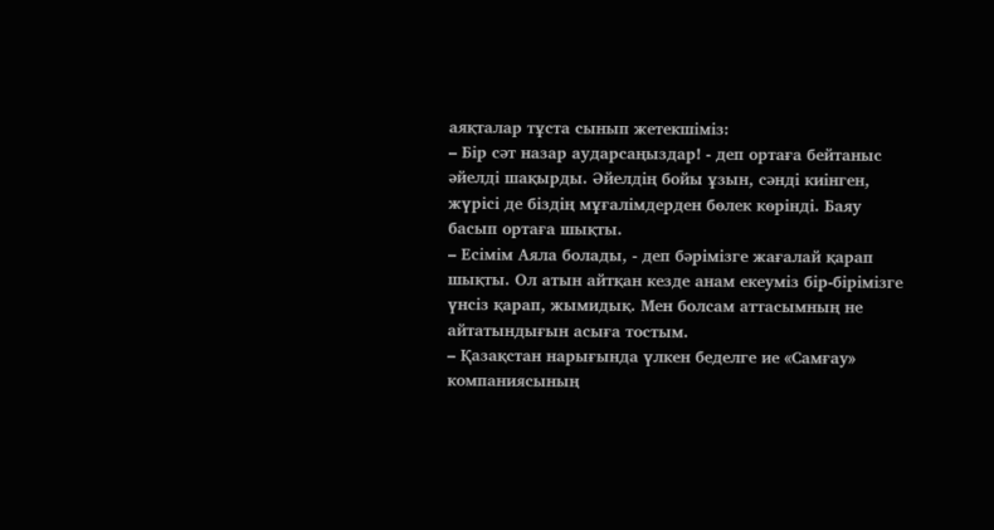аяқталар тұста сынып жетекшіміз:
– Бір сәт назар аударсаңыздар! - деп ортаға бейтаныс әйелді шақырды. Әйелдің бойы ұзын, сәнді киінген, жүрісі де біздің мұғалімдерден бөлек көрінді. Баяу басып ортаға шықты.
– Есімім Аяла болады, - деп бәрімізге жағалай қарап шықты. Ол атын айтқан кезде анам екеуміз бір-бірімізге үнсіз қарап, жымидық. Мен болсам аттасымның не айтатындығын асыға тостым.
– Қазақстан нарығында үлкен беделге ие «Самғау» компаниясының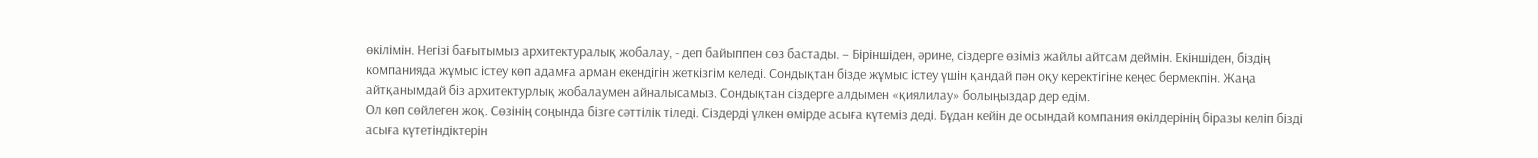өкілімін. Негізі бағытымыз архитектуралық жобалау, - деп байыппен сөз бастады. – Біріншіден, әрине, сіздерге өзіміз жайлы айтсам деймін. Екіншіден, біздің компанияда жұмыс істеу көп адамға арман екендігін жеткізгім келеді. Сондықтан бізде жұмыс істеу үшін қандай пән оқу керектігіне кеңес бермекпін. Жаңа айтқанымдай біз архитектурлық жобалаумен айналысамыз. Сондықтан сіздерге алдымен «қиялилау» болыңыздар дер едім.
Ол көп сөйлеген жоқ. Сөзінің соңында бізге сәттілік тіледі. Сіздерді үлкен өмірде асыға күтеміз деді. Бұдан кейін де осындай компания өкілдерінің біразы келіп бізді асыға күтетіндіктерін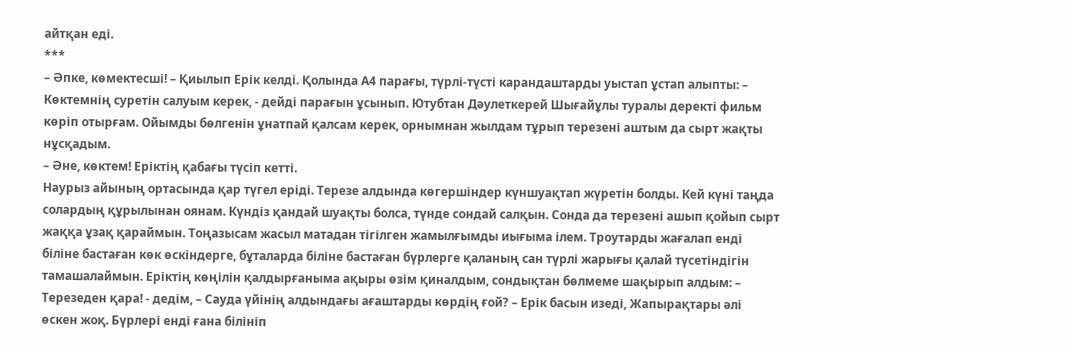айтқан еді.
***
– Әпке, көмектесші! – Қиылып Ерік келді. Қолында А4 парағы, түрлі-түсті карандаштарды уыстап ұстап алыпты: – Көктемнің суретін салуым керек, - дейді парағын ұсынып. Ютубтан Дәулеткерей Шығайұлы туралы деректі фильм көріп отырғам. Ойымды бөлгенін ұнатпай қалсам керек, орнымнан жылдам тұрып терезені аштым да сырт жақты нұсқадым.
– Әне, көктем! Еріктің қабағы түсіп кетті.
Наурыз айының ортасында қар түгел еріді. Терезе алдында көгершіндер күншуақтап жүретін болды. Кей күні таңда солардың құрылынан оянам. Күндіз қандай шуақты болса, түнде сондай салқын. Сонда да терезені ашып қойып сырт жаққа ұзақ қараймын. Тоңазысам жасыл матадан тігілген жамылғымды иығыма ілем. Троутарды жағалап енді біліне бастаған көк өскіндерге, бұталарда біліне бастаған бүрлерге қаланың сан түрлі жарығы қалай түсетіндігін тамашалаймын. Еріктің көңілін қалдырғаныма ақыры өзім қиналдым, сондықтан бөлмеме шақырып алдым: – Терезеден қара! - дедім, – Сауда үйінің алдындағы ағаштарды көрдің ғой? – Ерік басын изеді, Жапырақтары әлі өскен жоқ. Бүрлері енді ғана білініп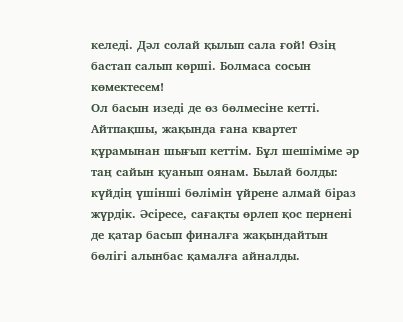келеді. Дәл солай қылып сала ғой! Өзің бастап салып көрші. Болмаса сосын көмектесем!
Ол басын изеді де өз бөлмесіне кетті.
Айтпақшы, жақында ғана квартет құрамынан шығып кеттім. Бұл шешіміме әр таң сайын қуанып оянам. Былай болды: күйдің үшінші бөлімін үйрене алмай біраз жүрдік. Әсіресе, сағақты өрлеп қос пернені де қатар басып финалға жақындайтын бөлігі алынбас қамалға айналды.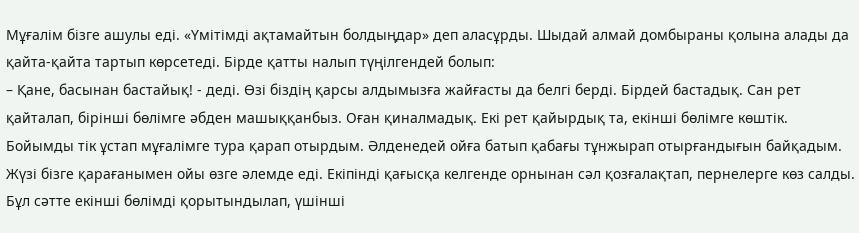Мұғалім бізге ашулы еді. «Үмітімді ақтамайтын болдыңдар» деп аласұрды. Шыдай алмай домбыраны қолына алады да қайта-қайта тартып көрсетеді. Бірде қатты налып түңілгендей болып:
– Қане, басынан бастайық! - деді. Өзі біздің қарсы алдымызға жайғасты да белгі берді. Бірдей бастадық. Сан рет қайталап, бірінші бөлімге әбден машыққанбыз. Оған қиналмадық. Екі рет қайырдық та, екінші бөлімге көштік. Бойымды тік ұстап мұғалімге тура қарап отырдым. Әлденедей ойға батып қабағы тұнжырап отырғандығын байқадым. Жүзі бізге қарағанымен ойы өзге әлемде еді. Екіпінді қағысқа келгенде орнынан сәл қозғалақтап, пернелерге көз салды. Бұл сәтте екінші бөлімді қорытындылап, үшінші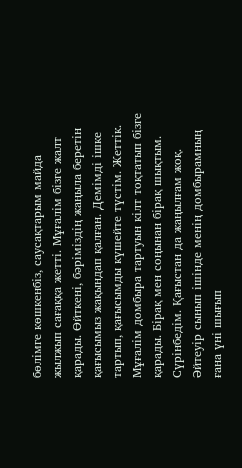бөлімге көшкенбіз, саусақтарым майда жылжып сағаққа жетті. Мұғалім бізге жалт қарады. Өйткені, бәріміздің жаңыла беретін қағысымыз жақындап қалған. Демімді ішке тартып, қағысымды күшейте түстім. Жеттік. Мұғалім домбыра тартуын кілт тоқтатып бізге қарады. Бірақ мен соңынан бірақ шықтым. Сүрінбедім. Қағыстан да жаңылғам жоқ. Әйтеуір сынып ішінде менің домбырамның ғана үні шығып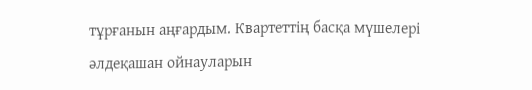тұрғанын аңғардым. Квартеттің басқа мүшелері әлдеқашан ойнауларын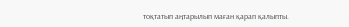тоқтатып аңтарылып маған қарап қалыпты.